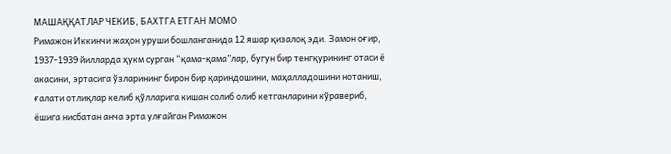МАШАҚҚАТЛАР ЧЕКИБ, БАХТГА ЕТГАН МОМО
Римажон Иккинчи жаҳон уруши бошланганида 12 яшар қизалоқ эди. Замон оғир, 1937-1939 йилларда ҳукм сурган “қама-қама”лар, бугун бир тенгқурининг отаси ё акасини, эртасига ўзларининг бирон бир қариндошини, маҳалладошини нотаниш, ғалати отлиқлар келиб қўлларига кишан солиб олиб кетганларини кўравериб, ёшига нисбатан анча эрта улғайган Римажон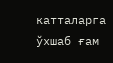катталарга ўхшаб ғам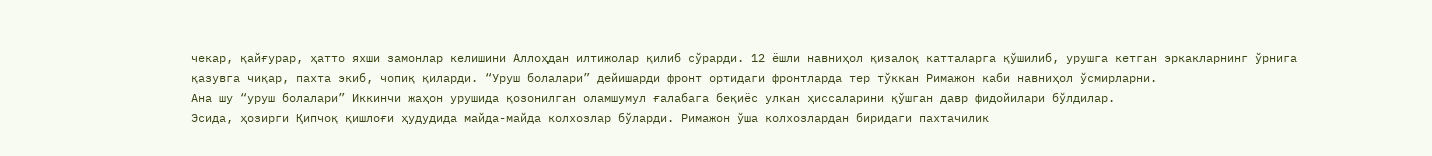чекар, қайғурар, ҳатто яхши замонлар келишини Аллоҳдан илтижолар қилиб сўрарди. 12 ёшли навниҳол қизалоқ катталарга қўшилиб, урушга кетган эркакларнинг ўрнига қазувга чиқар, пахта экиб, чопиқ қиларди. “Уруш болалари” дейишарди фронт ортидаги фронтларда тер тўккан Римажон каби навниҳол ўсмирларни.
Ана шу “уруш болалари” Иккинчи жаҳон урушида қозонилган оламшумул ғалабага беқиёс улкан ҳиссаларини қўшган давр фидойилари бўлдилар.
Эсида, ҳозирги Қипчоқ қишлоғи ҳудудида майда-майда колхозлар бўларди. Римажон ўша колхозлардан биридаги пахтачилик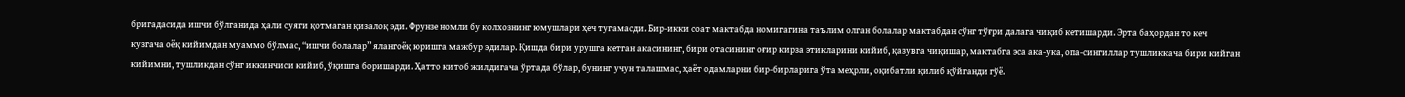бригадасида ишчи бўлганида ҳали суяги қотмаган қизалоқ эди. Фрунзе номли бу колхознинг юмушлари ҳеч тугамасди. Бир-икки соат мактабда номигагина таълим олган болалар мактабдан сўнг тўғри далага чиқиб кетишарди. Эрта баҳордан то кеч кузгача оёқ кийимдан муаммо бўлмас, “ишчи болалар” ялангоёқ юришга мажбур эдилар. Қишда бири урушга кетган акасининг, бири отасининг оғир кирза этикларини кийиб, қазувга чиқишар, мактабга эса ака-ука, опа-сингиллар тушликкача бири кийган кийимни, тушликдан сўнг иккинчиси кийиб, ўқишга боришарди. Ҳатто китоб жилдигача ўртада бўлар, бунинг учун талашмас, ҳаёт одамларни бир-бирларига ўта меҳрли, оқибатли қилиб қўйганди гўё.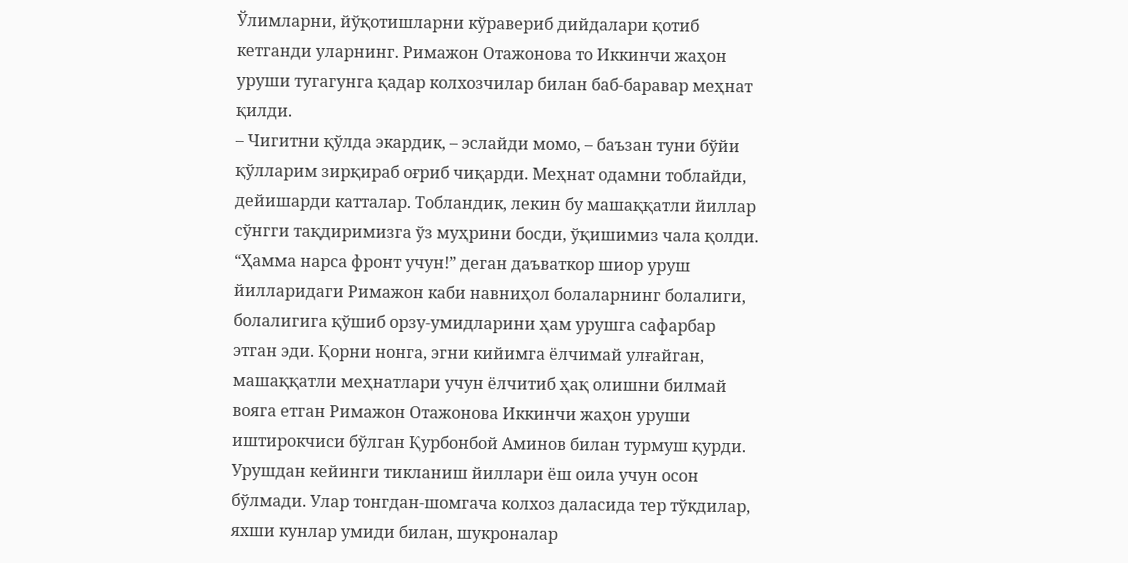Ўлимларни, йўқотишларни кўравериб дийдалари қотиб кетганди уларнинг. Римажон Отажонова то Иккинчи жаҳон уруши тугагунга қадар колхозчилар билан баб-баравар меҳнат қилди.
– Чигитни қўлда экардик, – эслайди момо, – баъзан туни бўйи қўлларим зирқираб оғриб чиқарди. Меҳнат одамни тоблайди, дейишарди катталар. Тобландик, лекин бу машаққатли йиллар сўнгги тақдиримизга ўз муҳрини босди, ўқишимиз чала қолди.
“Ҳамма нарса фронт учун!” деган даъваткор шиор уруш йилларидаги Римажон каби навниҳол болаларнинг болалиги, болалигига қўшиб орзу-умидларини ҳам урушга сафарбар этган эди. Қорни нонга, эгни кийимга ёлчимай улғайган, машаққатли меҳнатлари учун ёлчитиб ҳақ олишни билмай вояга етган Римажон Отажонова Иккинчи жаҳон уруши иштирокчиси бўлган Қурбонбой Аминов билан турмуш қурди. Урушдан кейинги тикланиш йиллари ёш оила учун осон бўлмади. Улар тонгдан-шомгача колхоз даласида тер тўкдилар, яхши кунлар умиди билан, шукроналар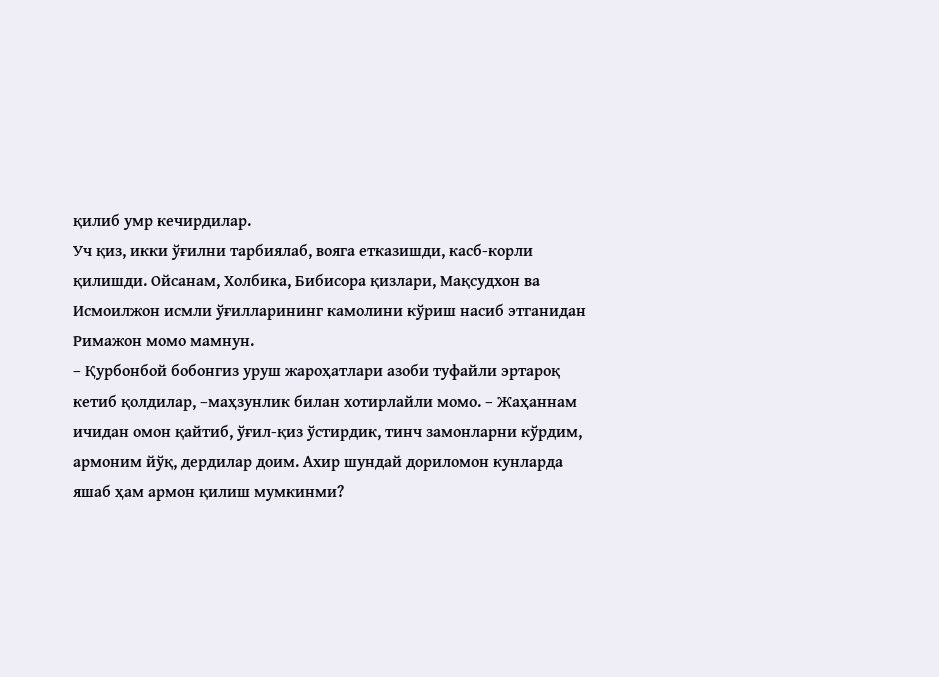қилиб умр кечирдилар.
Уч қиз, икки ўғилни тарбиялаб, вояга етказишди, касб-корли қилишди. Ойсанам, Холбика, Бибисора қизлари, Мақсудхон ва Исмоилжон исмли ўғилларининг камолини кўриш насиб этганидан Римажон момо мамнун.
– Қурбонбой бобонгиз уруш жароҳатлари азоби туфайли эртароқ кетиб қолдилар, –маҳзунлик билан хотирлайли момо. – Жаҳаннам ичидан омон қайтиб, ўғил-қиз ўстирдик, тинч замонларни кўрдим, армоним йўқ, дердилар доим. Ахир шундай дориломон кунларда яшаб ҳам армон қилиш мумкинми?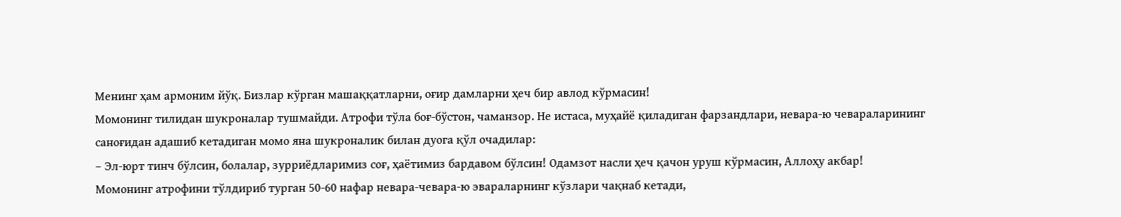Менинг ҳам армоним йўқ. Бизлар кўрган машаққатларни, оғир дамларни ҳеч бир авлод кўрмасин!
Момонинг тилидан шукроналар тушмайди. Атрофи тўла боғ-бўстон, чаманзор. Не истаса, муҳайё қиладиган фарзандлари, невара-ю чевараларининг саноғидан адашиб кетадиган момо яна шукроналик билан дуога қўл очадилар:
– Эл-юрт тинч бўлсин, болалар, зурриёдларимиз соғ, ҳаётимиз бардавом бўлсин! Одамзот насли ҳеч қачон уруш кўрмасин, Аллоҳу акбар!
Момонинг атрофини тўлдириб турган 50-60 нафар невара-чевара-ю эвараларнинг кўзлари чақнаб кетади,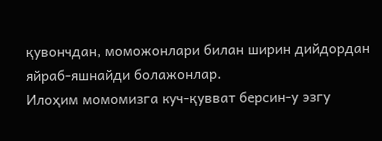қувончдан, моможонлари билан ширин дийдордан яйраб-яшнайди болажонлар.
Илоҳим момомизга куч-қувват берсин-у эзгу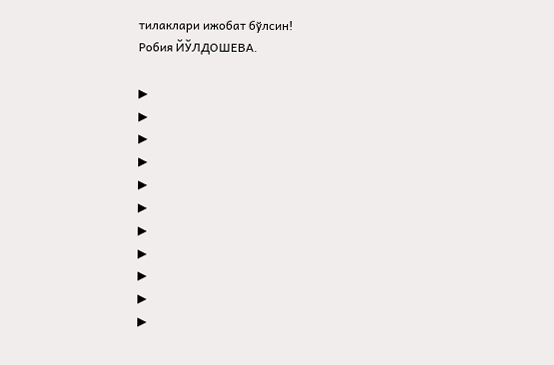тилаклари ижобат бўлсин!
Робия ЙЎЛДОШЕВА.

▶
▶
▶
▶
▶
▶
▶
▶
▶
▶
▶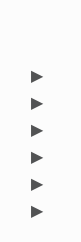▶
▶
▶
▶
▶
▶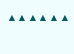▶
▶
▶
▶
▶
▶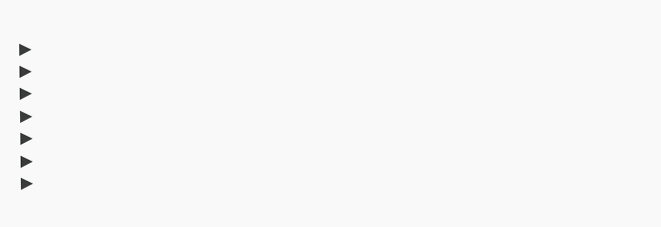▶
▶
▶
▶
▶
▶
▶